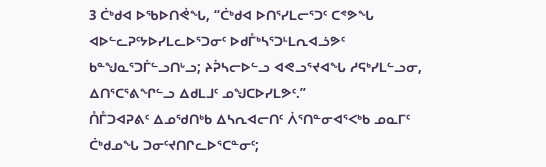3 ᑖᒃᑯᐊ ᐅᖃᐅᑎᕚᖓ, “ᑖᒃᑯᐊ ᐅᑎᕐᓯᒪᓕᕐᑐᑦ ᑕᕝᕗᖓ ᐊᐅᓪᓚᕈᑦᔭᐅᓯᒪᓚᐅᕐᑐᓂᑦ ᐅᑯᒤᒃᓴᕐᑐᒻᒪᕆᐊᓘᕗᑦ ᑲᓐᖑᓇᕐᑐᒦᓪᓗᑎᒡᓗ; ᔨᕉᓴᓕᐅᓪᓗ ᐊᕙᓗᕐᔪᐊᖓ ᓱᕋᒃᓯᒪᓪᓗᓂ, ᐃᑎᕐᑕᕐᕕᖏᓪᓗ ᐃᑯᒪᒧᑦ ᓄᖑᑕᐅᓯᒪᕗᑦ.”
ᑍᒤᑐᐊᕈᕕᑦ ᐃᓄᖁᑎᒃᑲ ᐃᓴᕆᐊᓕᑎᑦ ᐲᕐᑎᓐᓂᐊᕐᐸᒃᑲ ᓄᓇᒥᑦ ᑖᒃᑯᓄᖓ ᑐᓂᑦᔪᑎᒋᓚᐅᕐᑕᓐᓂᑦ;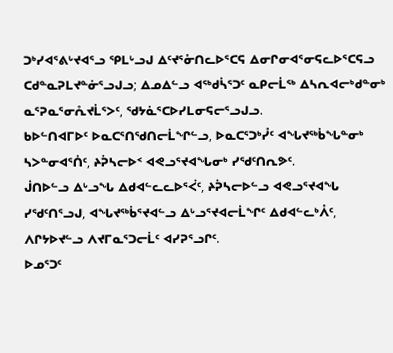ᑐᒃᓯᐊᕐᕕᒡᔪᐊᕐᓗ ᕿᒪᒡᓗᒍ ᐃᑦᔪᕐᓁᑎᓚᐅᕐᑕᕋ ᐃᓂᒋᓂᐊᕐᓂᕋᓚᐅᕐᑕᕋᓗ ᑕᑯᓐᓇᕈᒪᔪᓐᓃᕐᓗᒍᓗ; ᐃᓄᐃᓪᓗ ᐊᖅᑯᓵᕐᑐᑦ ᓇᑭᓕᒫᖅ ᐃᓴᕆᐊᓕᒃᑯᓐᓂᒃ ᓇᕐᕈᓇᕐᓂᕅᔪᒫᕐᐳᑦ, ᖁᔭᓈᕐᑕᐅᓯᒪᓂᕋᓕᕐᓗᒍᓗ.
ᑲᐅᓪᑎᐊᒥᐅᑦ ᐅᓇᑕᕐᑎᖁᑎᓕᒫᖏᓪᓗ, ᐅᓇᑕᕐᑐᒃᓮᑦ ᐊᖓᔪᖅᑳᖓᓐᓂᒃ ᓴᐳᓐᓂᐊᕐᑏᑦ, ᔨᕉᓴᓕᐅᑉ ᐊᕙᓗᕐᔪᐊᖓᓂᒃ ᓯᖁᑦᑎᕆᕗᑦ.
ᒎᑎᐅᓪᓗ ᐃᒡᓗᖓ ᐃᑯᐊᓪᓚᓚᐅᕐᐹᑦ, ᔨᕉᓴᓕᐅᓪᓗ ᐊᕙᓗᕐᔪᐊᖓ ᓯᖁᑦᑎᕐᓗᒍ, ᐊᖓᔪᖅᑳᕐᔪᐊᓪᓗ ᐃᒡᓗᕐᔪᐊᓕᒫᖏᑦ ᐃᑯᐊᓪᓚᒃᐰᑦ, ᐱᒋᔭᐅᔪᓪᓗ ᐱᔪᒥᓇᕐᑐᓕᒫᑦ ᐊᓯᕈᕐᓗᒋᑦ.
ᐅᓄᕐᑐᑦ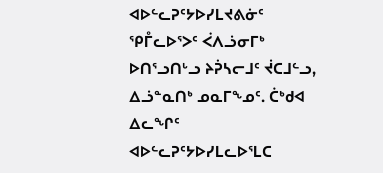ᐊᐅᓪᓚᕈᑦᔭᐅᓯᒪᔪᕕᓃᑦ ᕿᒤᓚᐅᕐᐳᑦ ᐹᐱᓘᓂᒥᒃ ᐅᑎᕐᓗᑎᒡᓗ ᔨᕉᓴᓕᒧᑦ ᔫᑕᒧᓪᓗ, ᐃᓘᓐᓇᑎᒃ ᓄᓇᒥᖕᓄᑦ. ᑖᒃᑯᐊ ᐃᓚᖏᑦ ᐊᐅᓪᓚᕈᑦᔭᐅᓯᒪᓚᐅᕐᒪᑕ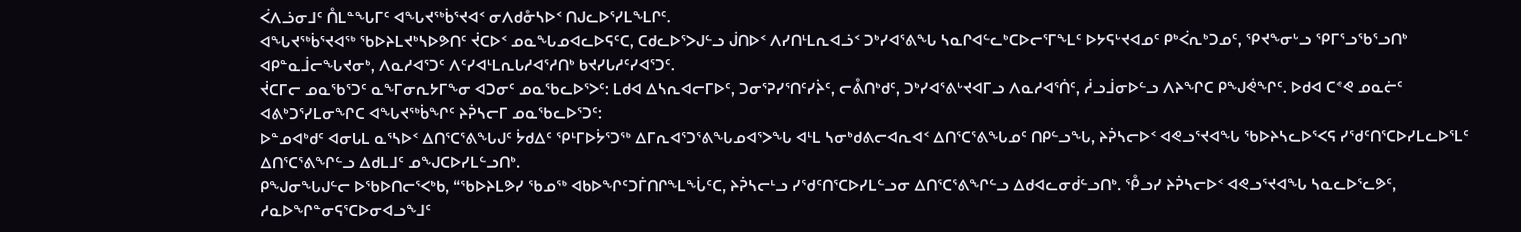ᐹᐱᓘᓂᒧᑦ ᑍᒪᓐᖓᒥᑦ ᐊᖓᔪᖅᑳᕐᔪᐊᑉ ᓂᐱᑯᓁᓴᐅᑉ ᑎᒍᓚᐅᕐᓯᒪᖕᒪᒋᑦ.
ᐊᖓᔪᖅᑳᕐᔪᐊᖅ ᖃᐅᔨᒪᔪᒃᓴᐅᕗᑎᑦ ᔫᑕᐅᑉ ᓄᓇᖓᓄᐊᓚᐅᕋᑦᑕ, ᑕᑯᓚᐅᕐᐳᒍᓪᓗ ᒎᑎᐅᑉ ᐱᓯᑎᒻᒪᕆᐊᓘᑉ ᑐᒃᓯᐊᕐᕕᖓ ᓴᓇᒋᐊᓪᓚᒃᑕᐅᓕᕐᒥᖕᒪᑦ ᐅᔭᕋᒡᔪᐊᓄᑦ ᑭᒃᐹᕆᒃᑐᓄᑦ, ᕿᔪᖕᓂᒡᓗ ᕿᒥᕐᓗᖃᕐᓗᑎᒃ ᐊᑭᓐᓇᒨᓕᖓᔪᓂᒃ, ᐱᓇᓱᐊᕐᑐᑦ ᐱᑦᓯᐊᒻᒪᕆᒐᓱᐊᕐᓱᑎᒃ ᑲᔪᓯᒐᓱᑦᓯᐊᕐᑐᑦ.
ᔫᑕᒥᓕ ᓄᓇᖃᕐᑐᑦ ᓇᖕᒥᓂᕆᔭᒥᖕᓂ ᐊᑐᓂᑦ ᓄᓇᖃᓚᐅᕐᐳᑦ: ᒪᑯᐊ ᐃᓴᕆᐊᓕᒥᐅᑦ, ᑐᓂᕐᕈᓯᕐᑎᑦᓯᔩᑦ, ᓕᕔᑎᒃᑯᑦ, ᑐᒃᓯᐊᕐᕕᒡᔪᐊᒥᓗ ᐱᓇᓱᐊᕐᑏᑦ, ᓲᓗᒨᓂᐅᓪᓗ ᐱᔨᖏᑕ ᑭᖑᕚᖏᑦ. ᐅᑯᐊ ᑕᕝᕙ ᓄᓇᓖᑦ ᐊᕕᒃᑐᕐᓯᒪᓂᖏᑕ ᐊᖓᔪᖅᑳᖏᑦ ᔨᕉᓴᓕᒥ ᓄᓇᖃᓚᐅᕐᑐᑦ:
ᐅᓐᓄᐊᒃᑯᑦ ᐊᓂᒐᒪ ᓇᕐᓴᐅᑉ ᐃᑎᕐᑕᕐᕕᖓᒍᑦ ᔮᑯᐃᑦ ᕿᒻᒥᐅᔮᕐᑐᖅ ᐃᒥᕆᐊᕐᑐᕐᕕᖓᓄᐊᕐᐳᖓ ᐊᒻᒪ ᓴᓂᒃᑯᕕᓕᐊᕆᐊᑉ ᐃᑎᕐᑕᕐᕕᖓᓄᑦ ᑎᑭᓪᓗᖓ, ᔨᕉᓴᓕᐅᑉ ᐊᕙᓗᕐᔪᐊᖓ ᖃᐅᔨᓴᓚᐅᕐᐸᕋ ᓯᖁᑦᑎᕐᑕᐅᓯᒪᓚᐅᕐᒪᑦ ᐃᑎᕐᑕᕐᕕᖏᓪᓗ ᐃᑯᒪᒧᑦ ᓄᖑᑕᐅᓯᒪᓪᓗᑎᒃ.
ᑭᖑᓂᖓᒍᓪᓕ ᐅᖃᐅᑎᓕᕐᐸᒃᑲ, “ᖃᐅᔨᒪᕗᓯ ᖃᓄᖅ ᐊᑲᐅᖏᑦᑐᒦᑎᒋᖕᒪᖔᑦᑕ, ᔨᕉᓴᓕᒻᓗ ᓯᖁᑦᑎᕐᑕᐅᓯᒪᓪᓗᓂ ᐃᑎᕐᑕᕐᕕᖏᓪᓗ ᐃᑯᐊᓚᓂᑰᓪᓗᑎᒃ. ᕾᓗᓯ ᔨᕉᓴᓕᐅᑉ ᐊᕙᓗᕐᔪᐊᖓ ᓴᓇᓚᐅᕐᓚᕗᑦ, ᓱᓇᐅᖏᓐᓂᕋᕐᑕᐅᓂᐊᓗᖕᒧᑦ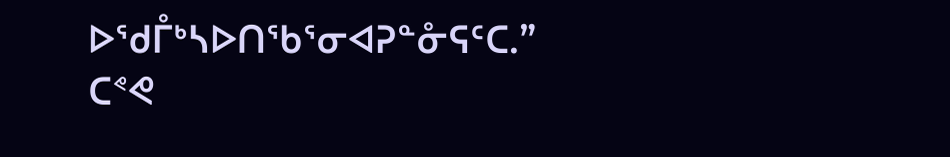ᐅᖁᒤᒃᓴᐅᑎᖃᕐᓂᐊᕈᓐᓁᕋᑦᑕ.”
ᑕᕝᕙ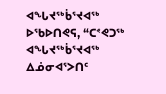ᐊᖓᔪᖅᑳᕐᔪᐊᖅ ᐅᖃᐅᑎᕙᕋ, “ᑕᕝᕙᑐᖅ ᐊᖓᔪᖅᑳᕐᔪᐊᖅ ᐃᓅᓂᐊᕐᐳᑎᑦ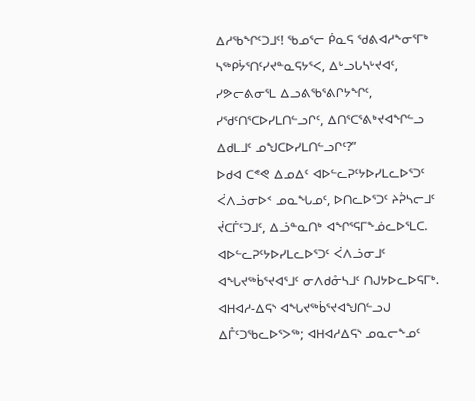ᐃᓱᖃᖏᑦᑐᒧᑦ! ᖃᓄᕐᓕ ᑮᓇᕋ ᖁᕕᐊᓱᖕᓂᕐᒥᒃ ᓴᖅᑭᔮᕐᑎᑦᓯᔪᓐᓇᕋᔭᕐᐸ, ᐃᒡᓗᒐᓴᒡᔪᐊᑦ, ᓯᕗᓕᕕᓂᕐᒪ ᐃᓗᕕᖃᕐᕕᒋᔭᖏᑦ, ᓯᖁᑦᑎᕐᑕᐅᓯᒪᑎᓪᓗᒋᑦ, ᐃᑎᕐᑕᕐᕕᒃᔪᐊᖏᓪᓗ ᐃᑯᒪᒧᑦ ᓄᖑᑕᐅᓯᒪᑎᓪᓗᒋᑦ?”
ᐅᑯᐊ ᑕᕝᕙ ᐃᓄᐃᑦ ᐊᐅᓪᓚᕈᑦᔭᐅᓯᒪᓚᐅᕐᑐᑦ ᐹᐱᓘᓂᐅᑉ ᓄᓇᖓᓄᑦ, ᐅᑎᓚᐅᕐᑐᑦ ᔨᕉᓴᓕᒧᑦ ᔫᑕᒦᑦᑐᒧᑦ, ᐃᓘᓐᓇᑎᒃ ᐊᖏᕐᕋᒥᖕᓅᓚᐅᕐᒪᑕ. ᐊᐅᓪᓚᕈᑦᔭᐅᓯᒪᓚᐅᕐᑐᑦ ᐹᐱᓘᓂᒧᑦ ᐊᖓᔪᖅᑳᕐᔪᐊᕐᒧᑦ ᓂᐱᑯᓁᓴᒧᑦ ᑎᒍᔭᐅᓚᐅᕋᒥᒃ.
ᐊᕼᐊᓱ-ᐃᕋᔅ ᐊᖓᔪᖅᑳᕐᔪᐊᖑᑎᓪᓗᒍ ᐃᒤᑦᑐᖃᓚᐅᕐᐳᖅ; ᐊᕼᐊᓱᐃᕋᔅ ᓄᓇᓕᖕᓄᑦ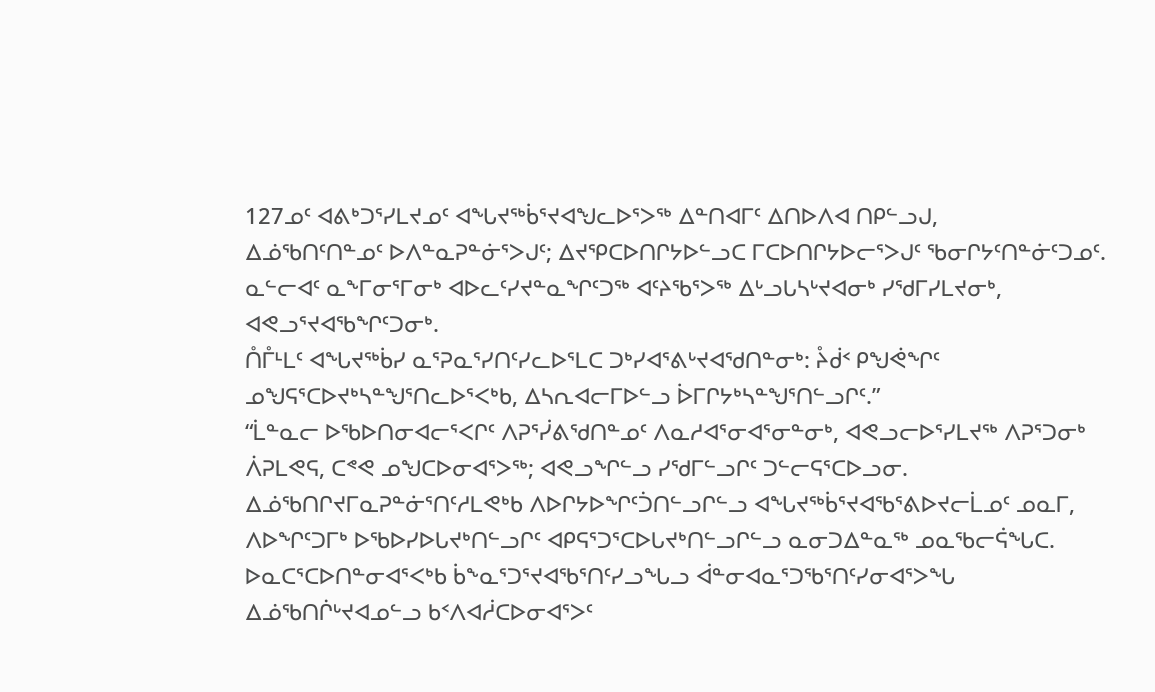127ᓄᑦ ᐊᕕᒃᑐᕐᓯᒪᔪᓄᑦ ᐊᖓᔪᖅᑳᕐᔪᐊᖑᓚᐅᕐᐳᖅ ᐃᓐᑎᐊᒥᑦ ᐃᑎᐅᐱᐊ ᑎᑭᓪᓗᒍ,
ᐃᓅᖃᑎᑦᑎᓐᓄᑦ ᐅᐱᓐᓇᕈᓐᓃᕐᐳᒍᑦ; ᐃᔪᕿᑕᐅᑎᒋᔭᐅᓪᓗᑕ ᒥᑕᐅᑎᒋᔭᐅᓕᕐᐳᒍᑦ ᖃᓂᒋᔭᑦᑎᓐᓃᑦᑐᓄᑦ.
ᓇᓪᓕᐊᑦ ᓇᖕᒥᓂᕐᒥᓂᒃ ᐊᐅᓚᑦᓯᔪᓐᓇᖏᑦᑐᖅ ᐊᑦᔨᖃᕐᐳᖅ ᐃᒡᓗᒐᓴᒡᔪᐊᓂᒃ ᓯᖁᒥᓯᒪᔪᓂᒃ, ᐊᕙᓗᕐᔪᐊᖃᖏᑦᑐᓂᒃ.
ᑍᒤᒻᒪᑦ ᐊᖓᔪᖅᑳᓯ ᓇᕐᕈᓇᕐᓯᑎᑦᓯᓚᐅᕐᒪᑕ ᑐᒃᓯᐊᕐᕕᒡᔪᐊᖁᑎᓐᓂᒃ: ᔧᑰᑉ ᑭᖑᕚᖏᑦ ᓄᖑᕋᕐᑕᐅᔪᒃᓴᓐᖑᕐᑎᓚᐅᕐᐸᒃᑲ, ᐃᓴᕆᐊᓕᒥᐅᓪᓗ ᐆᒥᒋᔭᒃᓴᓐᖑᕐᑎᓪᓗᒋᑦ.”
“ᒫᓐᓇᓕ ᐅᖃᐅᑎᓂᐊᓕᕐᐸᒋᑦ ᐱᕈᕐᓰᕕᖁᑎᓐᓄᑦ ᐱᓇᓱᐊᕐᓂᐊᕐᓂᓐᓂᒃ, ᐊᕙᓗᓕᐅᕐᓯᒪᔪᖅ ᐱᕈᕐᑐᓂᒃ ᐲᕈᒪᕙᕋ, ᑕᕝᕙ ᓄᖑᑕᐅᓂᐊᕐᐳᖅ; ᐊᕙᓗᖏᓪᓗ ᓯᖁᒥᓪᓗᒋᑦ ᑐᓪᓕᕋᕐᑕᐅᓗᓂ.
ᐃᓅᖃᑎᒋᔪᒥᓇᕈᓐᓃᕐᑎᑦᓱᒪᕙᒃᑲ ᐱᐅᒋᔭᐅᖏᑦᑑᑎᓪᓗᒋᓪᓗ ᐊᖓᔪᖅᑳᕐᔪᐊᖃᕐᕕᐅᔪᓕᒫᓄᑦ ᓄᓇᒥ, ᐱᐅᖏᑦᑐᒥᒃ ᐅᖃᐅᓯᐅᒐᔪᒃᑎᓪᓗᒋᑦ ᐊᑭᕋᕐᑐᕐᑕᐅᒐᔪᒃᑎᓪᓗᒋᓪᓗ ᓇᓂᑐᐃᓐᓇᖅ ᓄᓇᖃᓕᕌᖓᑕ.
ᐅᓇᑕᕐᑕᐅᑎᓐᓂᐊᕐᐸᒃᑲ ᑳᖕᓇᕐᑐᕐᔪᐊᖃᕐᑎᑦᓯᓗᖓᓗ ᐋᓐᓂᐊᓇᕐᑐᖃᕐᑎᑦᓯᓂᐊᕐᐳᖓ ᐃᓅᖃᑎᒌᒡᔪᐊᓄᓪᓗ ᑲᑉᐱᐊᓲᑕᐅᓂᐊᕐᐳᑦ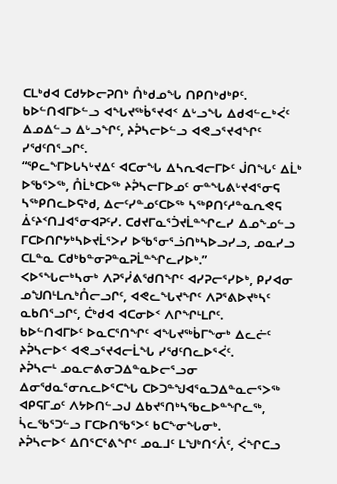ᑕᒪᒃᑯᐊ ᑕᑯᔭᐅᓕᕈᑎᒃ ᑍᒃᑯᓄᖓ ᑎᑭᑎᒃᑯᒃᑭᑦ.
ᑲᐅᓪᑎᐊᒥᐅᓪᓗ ᐊᖓᔪᖅᑳᕐᔪᐊᑉ ᐃᒡᓗᖓ ᐃᑯᐊᓪᓚᒃᐹᑦ ᐃᓄᐃᓪᓗ ᐃᒡᓗᖏᑦ, ᔨᕉᓴᓕᐅᓪᓗ ᐊᕙᓗᕐᔪᐊᖏᑦ ᓯᖁᑦᑎᕐᓗᒋᑦ.
“ᕿᓚᖕᒥᐅᒐᓴᒡᔪᐃᑦ ᐊᑕᓂᖓ ᐃᓴᕆᐊᓕᒥᐅᑦ ᒎᑎᖓᑦ ᐃᒫᒃ ᐅᖃᕐᐳᖅ, ᑍᒫᒃᑕᐅᖅ ᔨᕉᓴᓕᒥᐅᓄᑦ ᓂᓐᖓᕕᒡᔪᐊᕐᓂᕋ ᓴᖅᑭᑎᓚᐅᕋᒃᑯ, ᐃᓕᑦᓯᓐᓄᑦᑕᐅᖅ ᓴᖅᑭᑎᑦᓱᓐᓇᕆᕙᕋ ᐄᑦᔨᑉᑎᒧᐊᕐᓂᐊᕈᑦᓯ. ᑕᑯᔪᒥᓇᕐᑑᔪᒫᓐᖏᓚᓯ ᐃᓄᖕᓄᓪᓗ ᒥᑕᐅᑎᒋᔭᒃᓴᐅᔪᒫᕐᐳᓯ ᐅᖃᕐᓂᕐᓘᑎᒃᓴᐅᓗᓯᓗ, ᓄᓇᓯᓗ ᑕᒪᓐᓇ ᑕᑯᒃᑲᓐᓂᕈᓐᓇᕈᒫᓐᖏᓚᓯᐅᒃ.”
ᐸᐅᕐᖓᓕᒃᓴᓂᒃ ᐱᕈᕐᓰᕕᖁᑎᖏᑦ ᐊᓯᕈᓕᕐᓯᐅᒃ, ᑭᓯᐊᓂ ᓄᖑᑎᒻᒪᕆᒃᑍᓕᓗᒋᑦ, ᐊᕙᓚᖓᔪᖏᑦ ᐱᕈᕐᕕᐅᔪᒃᓴᑦ ᓇᑲᑎᕐᓗᒋᑦ, ᑖᒃᑯᐊ ᐊᑕᓂᐅᑉ ᐱᒋᖏᒻᒪᒋᑦ.
ᑲᐅᓪᑎᐊᒥᐅᑦ ᐅᓇᑕᕐᑎᖏᑦ ᐊᖓᔪᖅᑳᒥᖕᓂᒃ ᐃᓚᓖᑦ ᔨᕉᓴᓕᐅᑉ ᐊᕙᓗᕐᔪᐊᓕᒫᖓ ᓯᖁᑦᑎᓚᐅᕐᐹᑦ.
ᔨᕉᓴᓕᒻ ᓄᓇᓕᕕᓂᑐᐃᓐᓇᐅᓕᕐᓗᓂ ᐃᓂᖁᓇᕐᓂᕆᓚᐅᕐᑕᖓ ᑕᐅᑐᓐᖑᐊᕐᓇᑐᐃᓐᓇᓕᕐᐳᖅ ᐊᑭᕋᒥᓄᑦ ᐱᔭᐅᑎᓪᓗᒍ ᐃᑲᔪᕐᑎᒃᓴᖃᓚᐅᓐᖏᓚᖅ, ᓵᓚᖃᕐᑐᓪᓗ ᒥᑕᐅᑎᖃᕐᐳᑦ ᑲᑕᖕᓂᖓᓂᒃ.
ᔨᕉᓴᓕᐅᑉ ᐃᑎᕐᑕᕐᕕᖏᑦ ᓄᓇᒧᑦ ᒪᖑᒃᑎᑉᐰᑦ, ᐹᖏᑕᓗ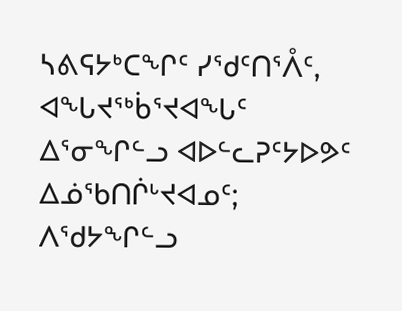ᓴᕕᕋᔭᒃᑕᖏᑦ ᓯᖁᑦᑎᕐᐰᑦ, ᐊᖓᔪᖅᑳᕐᔪᐊᖓᑦ ᐃᕐᓂᖏᓪᓗ ᐊᐅᓪᓚᕈᑦᔭᐅᕗᑦ ᐃᓅᖃᑎᒌᒡᔪᐊᓄᑦ; ᐱᖁᔭᖏᓪᓗ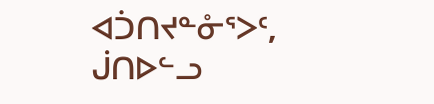ᐊᑑᑎᔪᓐᓁᕐᐳᑦ, ᒎᑎᐅᓪᓗ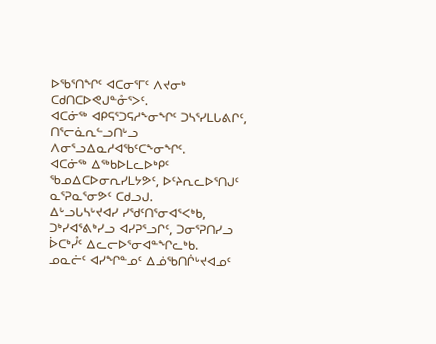ᐅᖃᕐᑎᖏᑦ ᐊᑕᓂᕐᒥᑦ ᐱᔪᓂᒃ ᑕᑯᑎᑕᐅᕙᒍᓐᓁᕐᐳᑦ.
ᐊᑕᓃᖅ ᐊᑭᕋᕐᑐᕋᓱᖕᓂᖏᑦ ᑐᓴᕐᓯᒪᒐᕕᒋᑦ, ᑎᕐᓕᓈᕆᓪᓗᑎᒡᓗ ᐱᓂᕐᓗᐃᓇᓱᐊᖃᑦᑕᖕᓂᖏᑦ.
ᐊᑕᓃᖅ ᐃᖅᑲᐅᒪᓚᐅᒃᑭᑦ ᖃᓄᐃᑕᐅᓂᕆᓯᒪᔭᕗᑦ, ᐅᑦᔨᕆᓚᐅᕐᑎᒍᑦ ᓇᕐᕈᓇᕐᓂᕗᑦ ᑕᑯᓗᒍ.
ᐃᒡᓗᒐᓴᒡᔪᐊᓯ ᓯᖁᑦᑎᕐᓂᐊᕐᐸᒃᑲ, ᑐᒃᓯᐊᕐᕕᒃᓯᓗ ᐊᓯᕈᕐᓗᒋᑦ, ᑐᓂᕐᕈᑎᓯᓗ ᐆᑕᒃᓮᑦ ᐃᓚᓕᐅᕐᓂᐊᓐᖏᓚᒃᑲ.
ᓄᓇᓖᑦ ᐊᓯᖏᓐᓄᑦ ᐃᓅᖃᑎᒌᒡᔪᐊᓄᑦ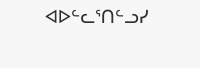ᐊᐅᓪᓚᕐᑎᓪᓗᓯ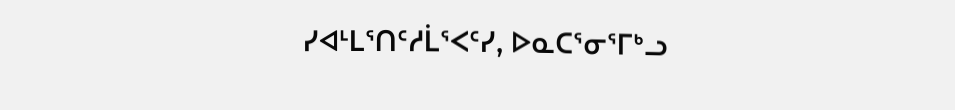ᓯᐊᒻᒪᕐᑎᑦᓱᒫᕐᐸᑦᓯ, ᐅᓇᑕᕐᓂᕐᒥᒃᓗ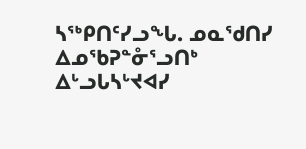ᓴᖅᑭᑎᑦᓯᓗᖓ. ᓄᓇᖁᑎᓯ ᐃᓄᖃᕈᓐᓁᕐᓗᑎᒃ ᐃᒡᓗᒐᓴᒡᔪᐊᓯ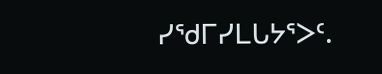ᓯᖁᒥᓯᒪᒐᔭᕐᐳᑦ.